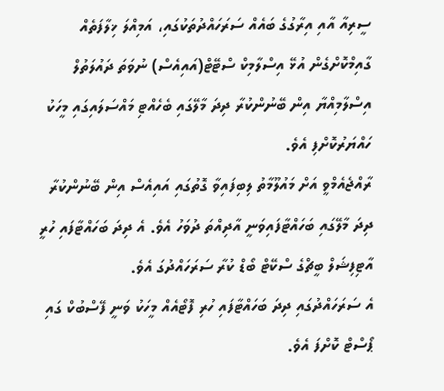ސީރިއާ އާއި އިރާގުގެ ބައެއް ސަރަހައްދުތަކުގައި، އަމިއްލަ ޚިލާފަތެއް ގާއިމްކޮށްގެން އުޅޭ އިސްލާމިކް ސްޓޭޓް(އައިއެސް) ނުވަތަ ދައުލަތުލް އިސްލާމިއްޔާ އިން ބޭނުންކުރާ ދިދަ މާލޭގައި ބެހެއްޓި މައްސަލައިގައި މީހަކު ހައްޔަރުކޮށްފި އެވެ.
ރާއްޖެއެމްވީ އަށް މައުލޫމާތު ލިބިފައިވާ ގޮތުގައި އައިއެސް އިން ބޭނުންކުރާ ދިދަ މާލޭގައި ބަހައްޓާފައިވަނީ އާދިއްތަ ދުވަހު އެވެ. އެ ދިދަ ބަހައްޓާފައި ހުރީ އާޓިފިޝަލް ބީޗްގެ ސްކޭޓް ބޯޑް ކުރާ ސަރަހައްދުގަ އެވެ.
އެ ސަރަހައްދުގައި ދިދަ ބަހައްޓާފައި ހުރި ފޮޓޯއެއް މީހަކު ވަނީ ފޭސްބުކް ގައި ޕޯސްޓް ކޮށްފަ އެވެ.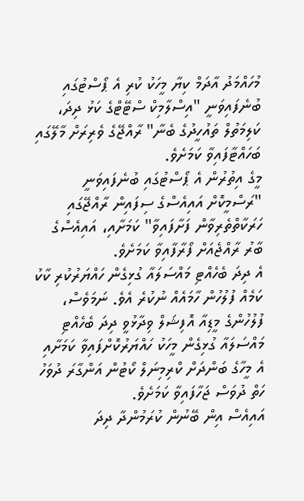މުހައްމަދު އާދަމް ކިޔާ މީހަކު ކުރި އެ ޕޯސްޓުގައި ބުނެފައިވަނީ "އިސްލާމިކް ސްޓޭޓްގެ ކަޅު ދިދަ، ކަލިމަތުލް ތައުހީދުގެ ބެނާ" ރާއްޖޭގެ ވެރިރަށް މާލޭގައި ބަހައްޓާފައިވާ ކަމަށެވެ.
މީގެ އިތުރުން އެ ޕޯސްޓުގައި ބުނެފައިވަނީ "ރަސްމީކޮށް އައިއެސްގެ ސިފައިން ރާއްޖޭގައި ހަރަކާތްތެރިވާން ފަށާފައިވާ" ކަމަށާއި، އައިއެސްގެ ބާރު ރާއްޖެއަށް ފޯރާފާއިވާ ކަމަށެވެ.
އެ ދިދަ ބެހެއްޓި މައްސަލައާ ގުޅިގެން ހައްޔަރުކުރި ކާކު ކަމެއް ފުލުހުން ހާމައެއް ނުކުރެ އެވެ. ނަމަވެސް، ފުލުހުންގެ މީޑިއާ އޮފިޝަލް ވިދާޅުވީ ދިދަ ބެހެއްޓި މައްސަލައާ ގުޅިގެން މީހަކު ހައްޔަރުކޮށްފައިވާ ކަމަށާއި އެ މީހާގެ ބަންދަށް ކްރިމިނަލް ކޯޓުން އަންގާރަ ދުވަހު ހަތް ދުވަސް ޖަހާފައިވާ ކަމަށެވެ.
އައިއެސް އިން ބޭނުން ކުރަމުންދާ ދިދަ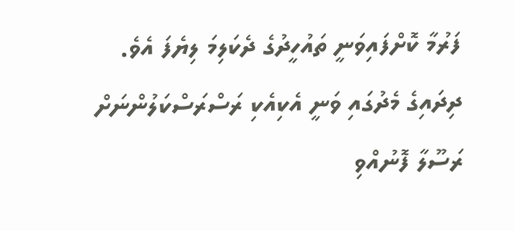ފަރުމާ ކޮށްފައިވަނީ ތައުހީދުގެ ދެކަލިމަ ލިޔެފަ އެވެ. ދިދައިގެ މެދުގައި ވަނީ އެކިއެކި ރަސްރަސްކަލުންނަށް ރަސޫލާ ފޮނުއްވި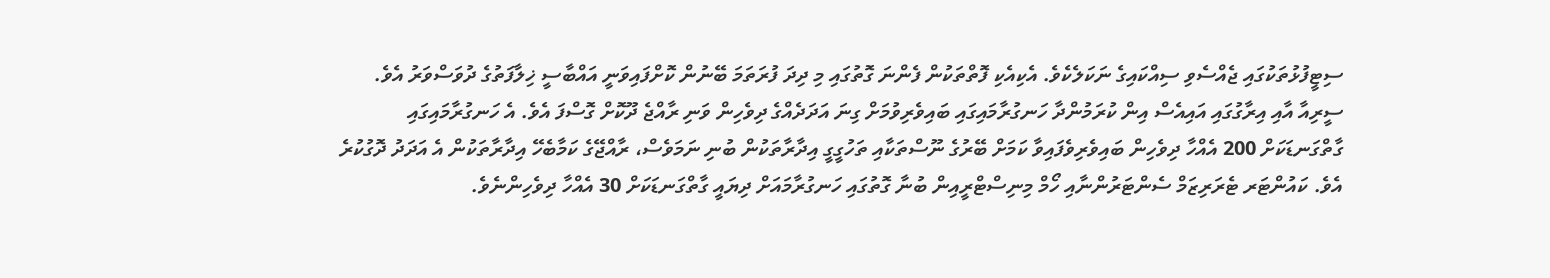ސިޓީފުޅުތަކުގައި ޖެއްސެވި ސިއްކައިގެ ނަކަލެކެވެ. އެކިއެކި ފޮތްތަކުން ފެންނަ ގޮތުގައި މި ދިދަ ފުރަތަމަ ބޭނުން ކޮށްފައިވަނީ އައްބާސީ ޚިލާފަތުގެ ދުވަސްވަރު އެވެ.
ސީރިއާ އާއި އިރާގުގައި އައިއެސް އިން ކުރަމުންދާ ހަނގުރާމައިގައި ބައިވެރިވުމަށް ގިނަ އަދަދެއްގެ ދިވެހިން ވަނި ރާއްޖެ ދޫކޮށް ގޮސްފަ އެވެ. އެ ހަނގުރާމައިގައި ގާތްގަނޑަކަށް 200 އެއްހާ ދިވެހިން ބައިވެރިވެފައިވާ ކަމަށް ބޭރުގެ ނޫސްތަކާއި ތަހުގީގީ އިދާރާތަކުން ބުނި ނަމަވެސް، ރާއްޖޭގެ ކަމާބެހޭ އިދާރާތަކުން އެ އަދަދު ދޮގުކުރެ އެވެ. ކައުންޓަރ ޓެރަރިޒަމް ސެންޓަރުންނާއި ހޯމް މިނިސްޓްރީއިން ބުނާ ގޮތުގައި ހަނގުރާމައަށް ދިޔައީ ގާތްގަނޑަކަށް 30 އެއްހާ ދިވެހިންނެވެ.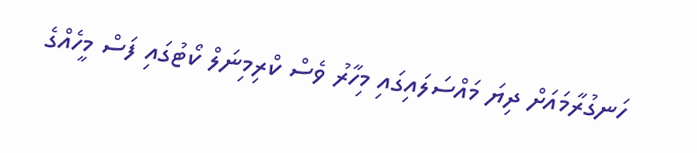ހަނގުރާމައަށް ދިޔަ މައްސަލައިގައި މިހާރު ވެސް ކްރިމިނަލް ކޯޓުގައި ފަސް މީހެއްގެ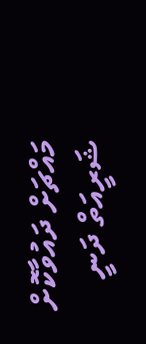މައްޗަށް ދައުވާކޮށް ޝަރީއަތް ދަނީ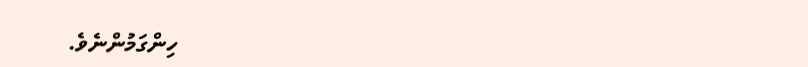ހިންގަމުންނެވެ.